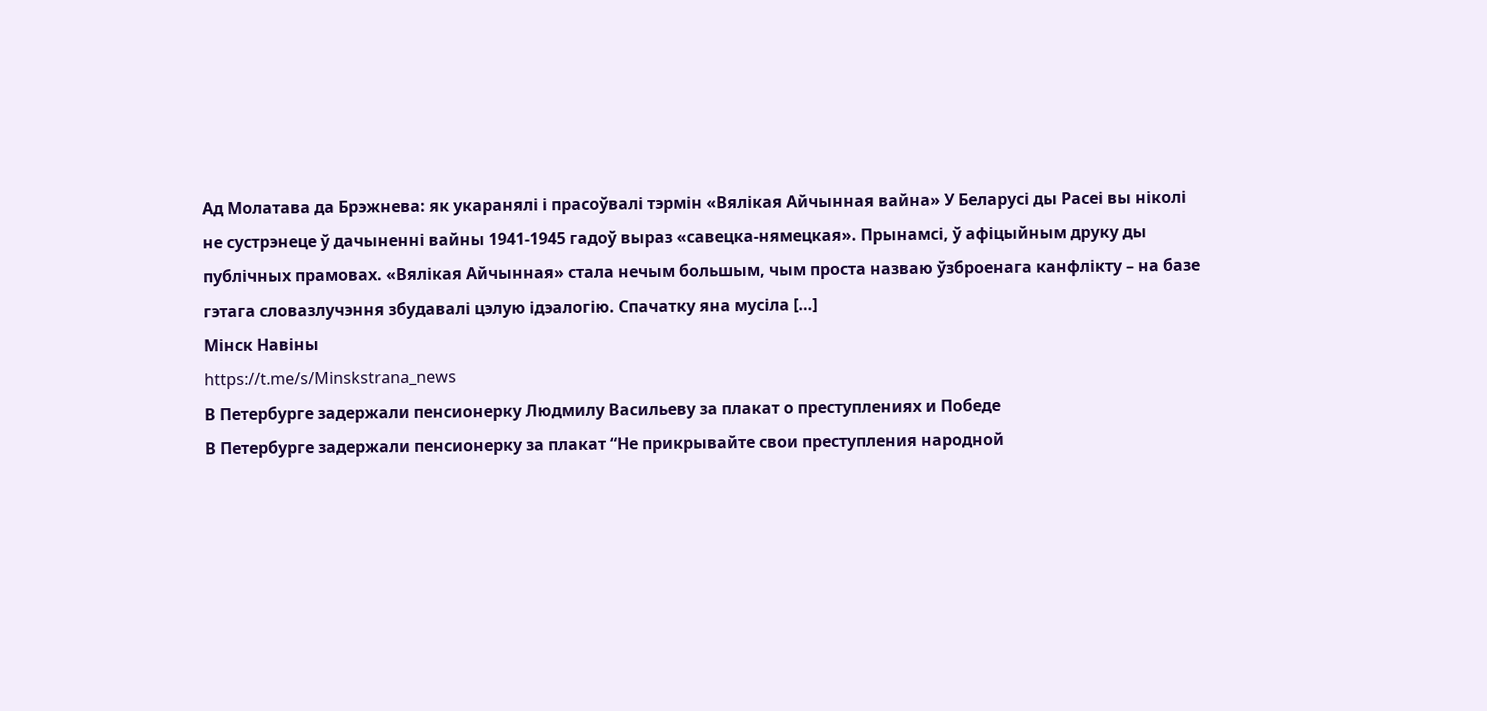Ад Молатава да Брэжнева: як укаранялі і прасоўвалі тэрмін «Вялікая Айчынная вайна» У Беларусі ды Расеі вы ніколі не сустрэнеце ў дачыненні вайны 1941-1945 гадоў выраз «савецка-нямецкая». Прынамсі, ў афіцыйным друку ды публічных прамовах. «Вялікая Айчынная» стала нечым большым, чым проста назваю ўзброенага канфлікту – на базе гэтага словазлучэння збудавалі цэлую ідэалогію. Спачатку яна мусіла […]
Мінск Навіны
https://t.me/s/Minskstrana_news
В Петербурге задержали пенсионерку Людмилу Васильеву за плакат о преступлениях и Победе
В Петербурге задержали пенсионерку за плакат “Не прикрывайте свои преступления народной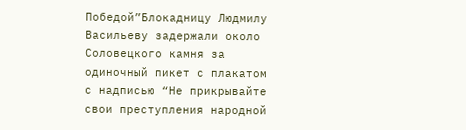Победой”Блокадницу Людмилу Васильеву задержали около Соловецкого камня за одиночный пикет с плакатом с надписью “Не прикрывайте свои преступления народной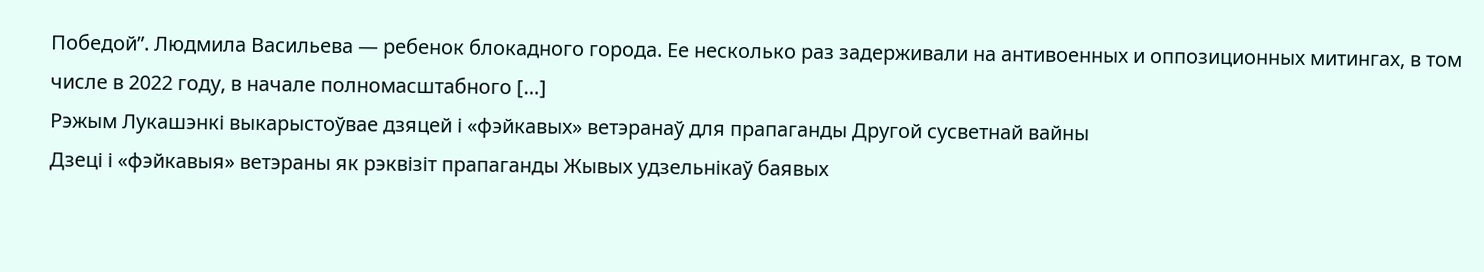Победой”. Людмила Васильева — ребенок блокадного города. Ее несколько раз задерживали на антивоенных и оппозиционных митингах, в том числе в 2022 году, в начале полномасштабного […]
Рэжым Лукашэнкі выкарыстоўвае дзяцей і «фэйкавых» ветэранаў для прапаганды Другой сусветнай вайны
Дзеці і «фэйкавыя» ветэраны як рэквізіт прапаганды Жывых удзельнікаў баявых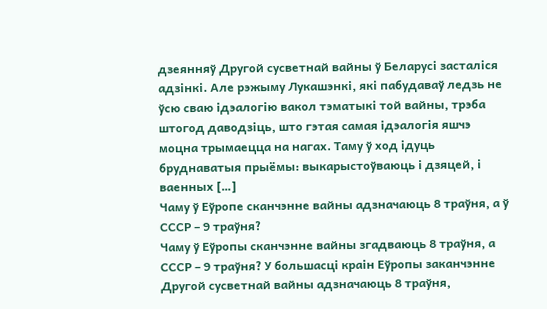дзеянняў Другой сусветнай вайны ў Беларусі засталіся адзінкі. Але рэжыму Лукашэнкі, які пабудаваў ледзь не ўсю сваю ідэалогію вакол тэматыкі той вайны, трэба штогод даводзіць, што гэтая самая ідэалогія яшчэ моцна трымаецца на нагах. Таму ў ход ідуць бруднаватыя прыёмы: выкарыстоўваюць і дзяцей, і ваенных […]
Чаму ў Еўропе сканчэнне вайны адзначаюць 8 траўня, а ў СССР – 9 траўня?
Чаму ў Еўропы сканчэнне вайны згадваюць 8 траўня, а СССР – 9 траўня? У большасці краін Еўропы заканчэнне Другой сусветнай вайны адзначаюць 8 траўня,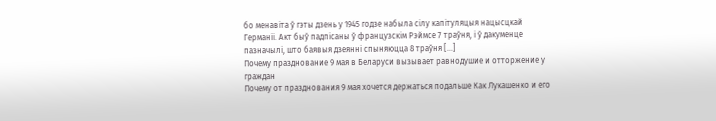бо менавіта ў гэты дзень у 1945 годзе набыла сілу капітуляцыя нацысцкай Германіі. Акт быў падпісаны ў французскім Рэймсе 7 траўня, і ў дакуменце пазначылі, што баявыя дзеянні спыняюцца 8 траўня […]
Почему празднование 9 мая в Беларуси вызывает равнодушие и отторжение у граждан
Почему от празднования 9 мая хочется держаться подальше Как Лукашенко и его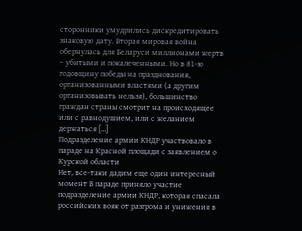сторонники умудрились дискредитировать знаковую дату. Вторая мировая война обернулась для Беларуси миллионами жертв – убитыми и покалеченными. Но в 81-ю годовщину победы на празднования, организованными властями (а другим организовывать нельзя), большинство граждан страны смотрит на происходящее или с равнодушием, или с желанием держаться […]
Подразделение армии КНДР участвовало в параде на Красной площади с заявлением о Курской области
Нет, все-таки дадим еще один интересный момент В параде приняло участие подразделение армии КНДР, которая спасала российских вояк от разгрома и унижения в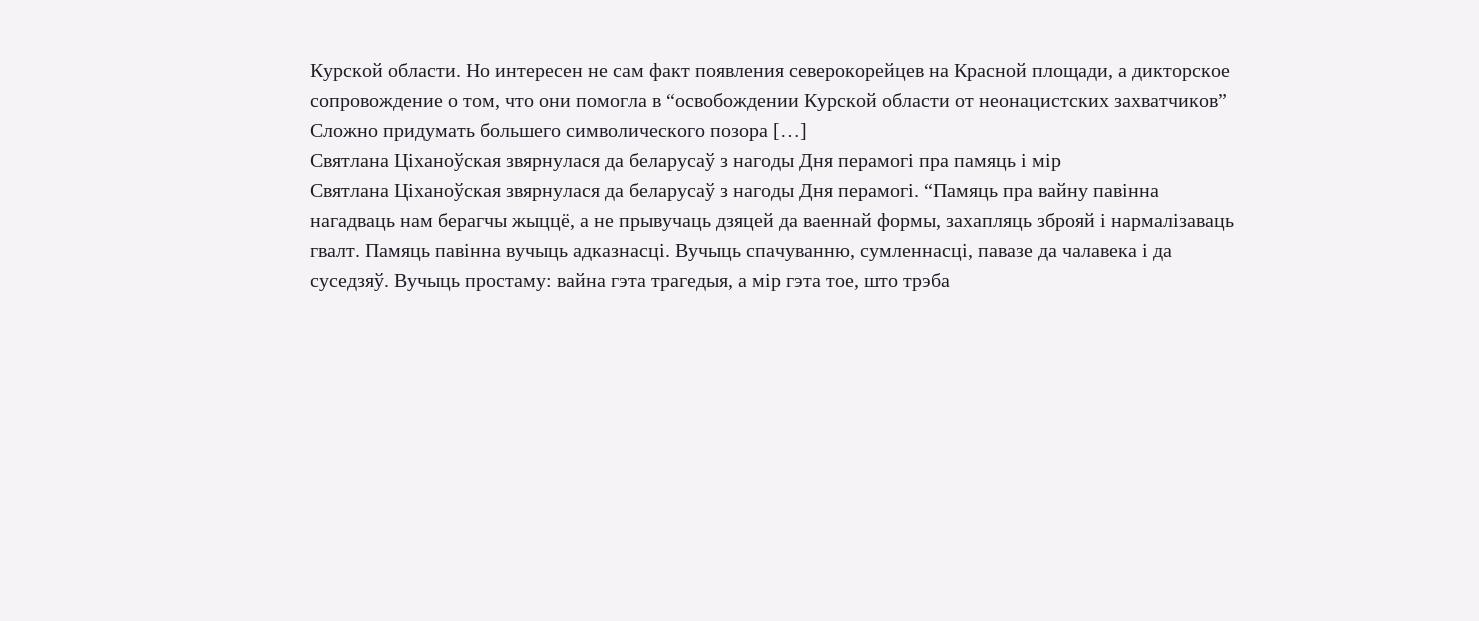Курской области. Но интересен не сам факт появления северокорейцев на Красной площади, а дикторское сопровождение о том, что они помогла в “освобождении Курской области от неонацистских захватчиков” Сложно придумать большего символического позора […]
Святлана Ціханоўская звярнулася да беларусаў з нагоды Дня перамогі пра памяць і мір
Святлана Ціханоўская звярнулася да беларусаў з нагоды Дня перамогі. “Памяць пра вайну павінна нагадваць нам берагчы жыццё, а не прывучаць дзяцей да ваеннай формы, захапляць зброяй і нармалізаваць гвалт. Памяць павінна вучыць адказнасці. Вучыць спачуванню, сумленнасці, павазе да чалавека і да суседзяў. Вучыць простаму: вайна гэта трагедыя, а мір гэта тое, што трэба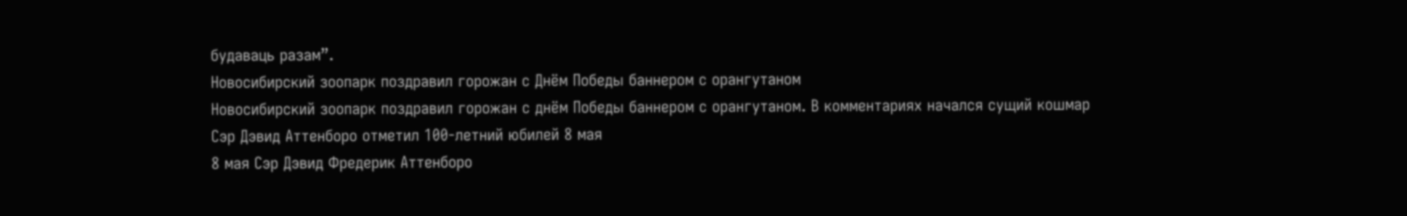будаваць разам”.
Новосибирский зоопарк поздравил горожан с Днём Победы баннером с орангутаном
Новосибирский зоопарк поздравил горожан с днём Победы баннером с орангутаном. В комментариях начался сущий кошмар
Сэр Дэвид Аттенборо отметил 100-летний юбилей 8 мая
8 мая Сэр Дэвид Фредерик Аттенборо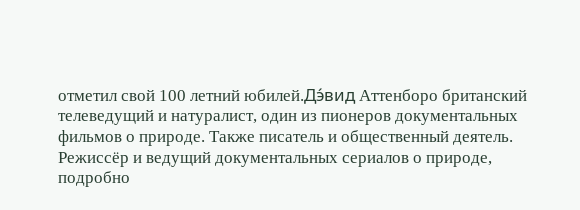отметил свой 100 летний юбилей.Дэ́вид Аттенборо британский телеведущий и натуралист, один из пионеров документальных фильмов о природе. Также писатель и общественный деятель. Режиссёр и ведущий документальных сериалов о природе, подробно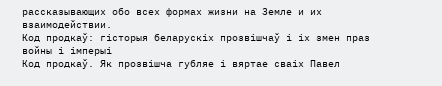рассказывающих обо всех формах жизни на Земле и их взаимодействии.
Код продкаў: гісторыя беларускіх прозвішчаў і іх змен праз войны і імперыі
Код продкаў. Як прозвішча губляе і вяртае сваіх Павел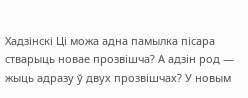Хадзінскі Ці можа адна памылка пісара стварыць новае прозвішча? А адзін род — жыць адразу ў двух прозвішчах? У новым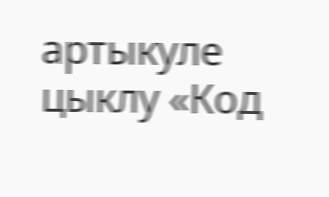артыкуле цыклу «Код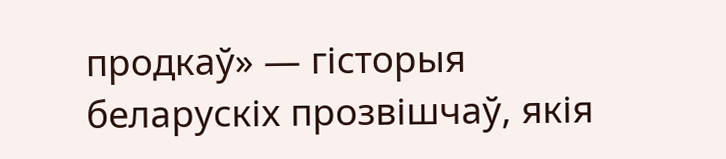продкаў» — гісторыя беларускіх прозвішчаў, якія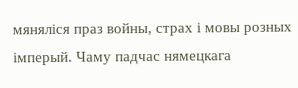мяняліся праз войны, страх і мовы розных імперый. Чаму падчас нямецкага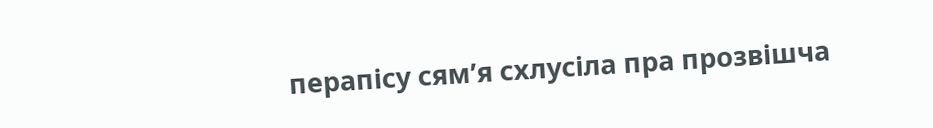перапісу сям’я схлусіла пра прозвішча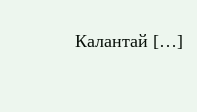Калантай […]